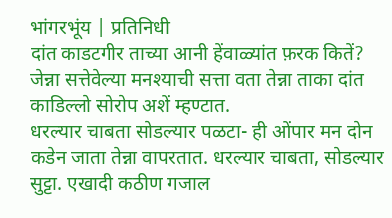भांगरभूंय | प्रतिनिधी
दांत काडटगीर ताच्या आनी हेंवाळ्यांत फ़रक कितें? जेन्ना सत्तेवेल्या मनश्याची सत्ता वता तेन्ना ताका दांत काडिल्लो सोरोप अशें म्हण्टात.
धरल्यार चाबता सोडल्यार पळटा- ही ओंपार मन दोन कडेन जाता तेन्ना वापरतात. धरल्यार चाबता, सोडल्यार सुट्टा. एखादी कठीण गजाल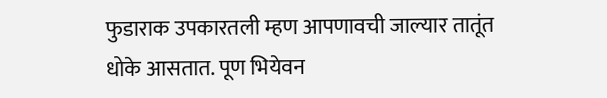फुडाराक उपकारतली म्हण आपणावची जाल्यार तातूंत धोके आसतात. पूण भियेवन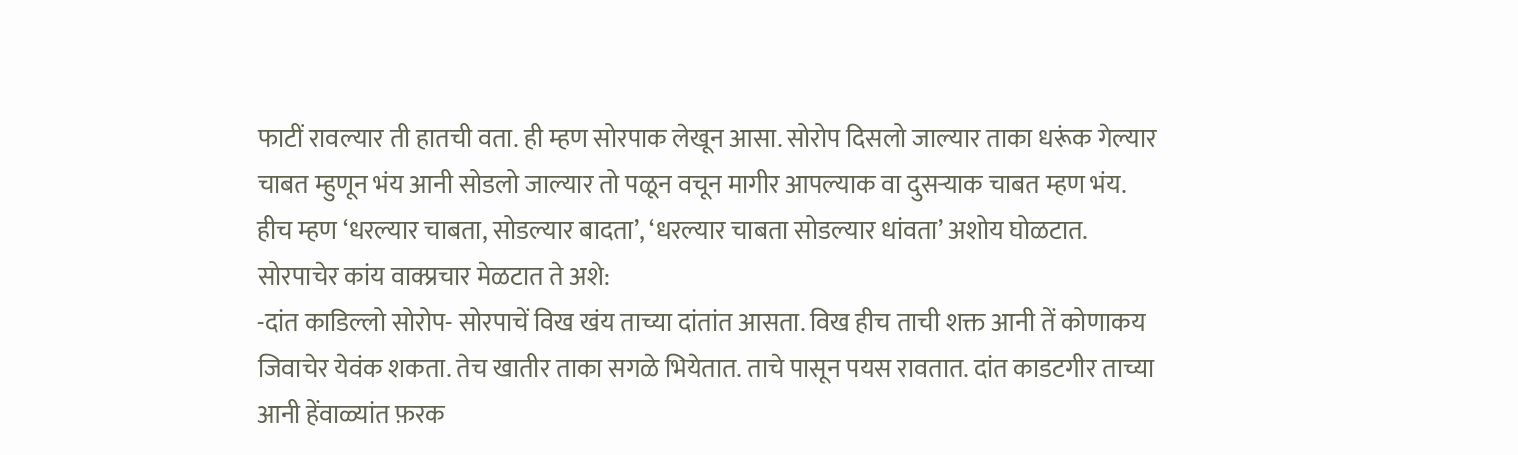फाटीं रावल्यार ती हातची वता. ही म्हण सोरपाक लेखून आसा. सोरोप दिसलो जाल्यार ताका धरूंक गेल्यार चाबत म्हुणून भंय आनी सोडलो जाल्यार तो पळून वचून मागीर आपल्याक वा दुसऱ्याक चाबत म्हण भंय. हीच म्हण ‘धरल्यार चाबता, सोडल्यार बादता’, ‘धरल्यार चाबता सोडल्यार धांवता’ अशोय घोळटात.
सोरपाचेर कांय वाक्प्रचार मेळटात ते अशे:
-दांत काडिल्लो सोरोप- सोरपाचें विख खंय ताच्या दांतांत आसता. विख हीच ताची शक्त आनी तें कोणाकय जिवाचेर येवंक शकता. तेच खातीर ताका सगळे भियेतात. ताचे पासून पयस रावतात. दांत काडटगीर ताच्या आनी हेंवाळ्यांत फ़रक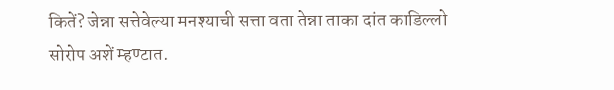कितें? जेन्ना सत्तेवेल्या मनश्याची सत्ता वता तेन्ना ताका दांत काडिल्लो सोरोप अशें म्हण्टात.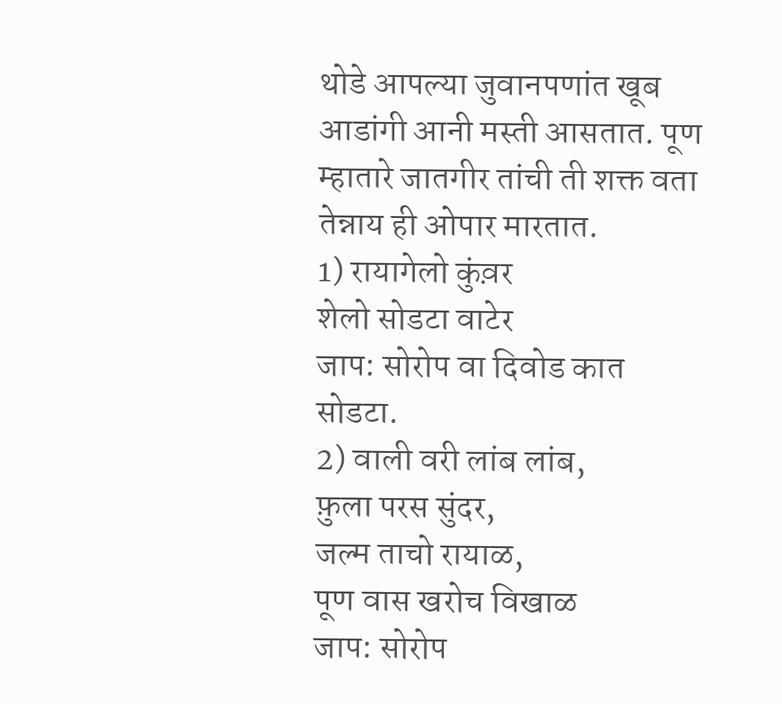थोडे आपल्या जुवानपणांत खूब आडांगी आनी मस्ती आसतात. पूण म्हातारे जातगीर तांची ती शक्त वता तेन्नाय ही ओपार मारतात.
1) रायागेलो कुंव़र
शेलो सोडटा वाटेर
जाप: सोरोप वा दिवोड कात सोडटा.
2) वाली वरी लांब लांब,
फ़ुला परस सुंदर,
जल्म ताचो रायाळ,
पूण वास खरोच विखाळ
जाप: सोरोप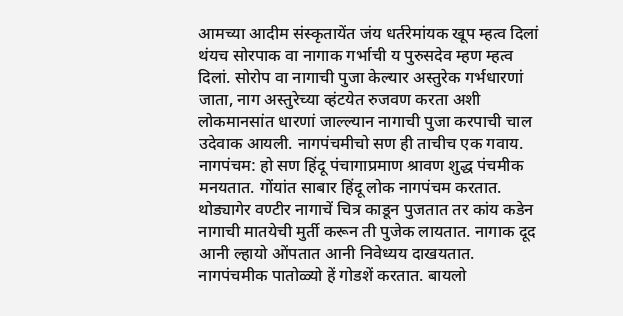आमच्या आदीम संस्कृतायेंत जंय धर्तरेमांयक खूप म्हत्व दिलां थंयच सोरपाक वा नागाक गर्भाची य पुरुसदेव म्हण म्हत्व दिलां. सोरोप वा नागाची पुजा केल्यार अस्तुरेक गर्भधारणां जाता, नाग अस्तुरेच्या व्हंटयेत रुजवण करता अशी लोकमानसांत धारणां जाल्ल्यान नागाची पुजा करपाची चाल उदेवाक आयली. नागपंचमीचो सण ही ताचीच एक गवाय.
नागपंचम: हो सण हिंदू पंचागाप्रमाण श्रावण शुद्ध पंचमीक मनयतात. गोंयांत साबार हिंदू लोक नागपंचम करतात. थोड्यागेर वण्टीर नागाचें चित्र काडून पुजतात तर कांय कडेन नागाची मातयेची मुर्ती करून ती पुजेक लायतात. नागाक दूद आनी ल्हायो ओंपतात आनी निवेध्यय दाखयतात. नागपंचमीक पातोळ्यो हें गोडशें करतात. बायलो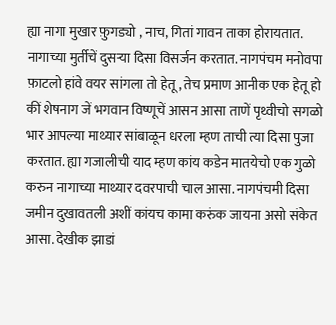ह्या नागा मुखार फ़ुगड्यो , नाच, गितां गावन ताका होरायतात. नागाच्या मुर्तीचें दुसऱ्या दिसा विसर्जन करतात. नागपंचम मनोवपा फ़ाटलो हांवे वयर सांगला तो हेतू, तेच प्रमाण आनीक एक हेतू हो कीं शेषनाग जें भगवान विष्णूचें आसन आसा ताणें पृथ्वीचो सगळो भार आपल्या माथ्यार सांबाळून धरला म्हण ताची त्या दिसा पुजा करतात. ह्या गजालीची याद म्हण कांय कडेन मातयेचो एक गुळो करुन नागाच्या माथ्यार दवरपाची चाल आसा. नागपंचमी दिसा जमीन दुखावतली अशीं कांयच कामा करुंक जायना असो संकेत आसा. देखीक झाडां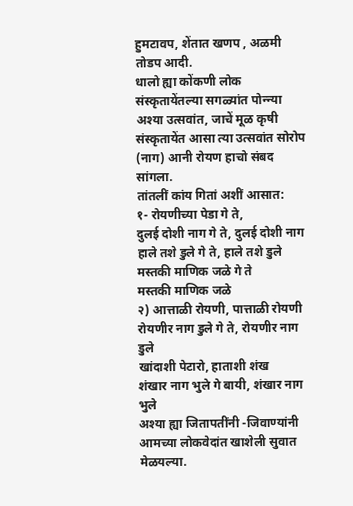हुमटावप, शेंतात खणप , अळमी तोडप आदी.
धालो ह्या कोंकणी लोक संस्कृतायेंतल्या सगळ्यांत पोन्न्या अश्या उत्सवांत, जाचें मूळ कृषी संस्कृतायेंत आसा त्या उत्सवांत सोरोप (नाग) आनी रोयण हाचो संबद सांगला.
तांतलीं कांय गितां अशीं आसात:
१- रोयणीच्या पेडा गे ते,
दुलई दोशी नाग गे ते, दुलई दोशी नाग
हाले तशे डुले गे ते, हाले तशे डुले
मस्तकी माणिक जळे गे ते
मस्तकी माणिक जळे
२) आत्ताळी रोयणी, पात्ताळी रोयणी
रोयणीर नाग डुले गे ते, रोयणीर नाग डुले
खांदाशी पेटारो, हाताशी शंख
शंखार नाग भुले गे बायी, शंखार नाग भुले
अश्या ह्या जितापतींनी -जिवाण्यांनी आमच्या लोकवेदांत खाशेली सुवात मेळयल्या.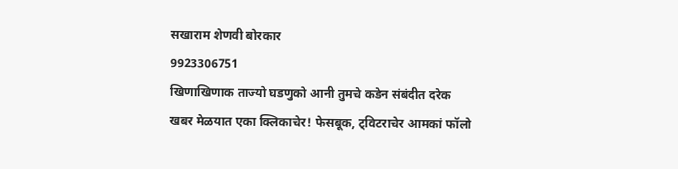सखाराम शेणवी बोरकार
9923306751
खिणाखिणाक ताज्यो घडणुको आनी तुमचे कडेन संबंदीत दरेक खबर मेळयात एका क्लिकाचेर! फेसबूक, ट्विटराचेर आमकां फॉलो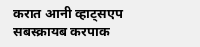करात आनी व्हाट्सएप सबस्क्रायब करपाक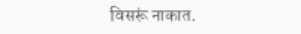विसरूं नाकात.